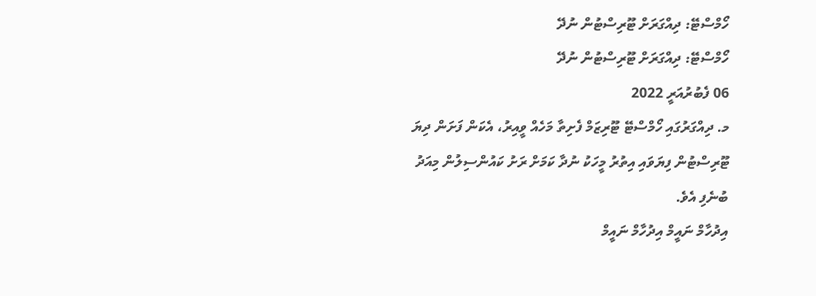ހޯމްސްޓޭ: ދިއްގަރަށް ޓޫރިސްޓުން ނުދޭ
ހޯމްސްޓޭ: ދިއްގަރަށް ޓޫރިސްޓުން ނުދޭ
06 ފެބުރުއަރީ 2022
މ. ދިއްގަރުގައި ހޯމްސްޓޭ ޓޫރިޒަމް ފެށިތާ މަހެއް ވީއިރު، އެކަން ފަށަން ދިޔަ ޓޫރިސްޓުން ފިޔަވައި އިތުރު މީހަކު ނުދާ ކަމަށް ރަށު ކައުންސިލުން މިއަދު ބުނެފި އެވެ.
އިދުހާމް ނައީމް އިދުހާމް ނައީމް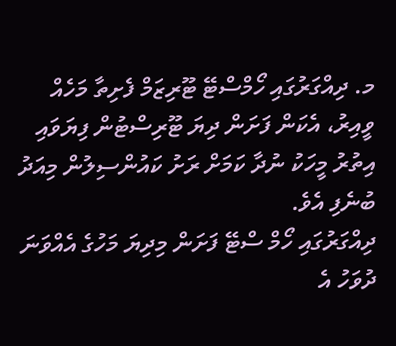މ. ދިއްގަރުގައި ހޯމްސްޓޭ ޓޫރިޒަމް ފެށިތާ މަހެއް ވީއިރު، އެކަން ފަށަން ދިޔަ ޓޫރިސްޓުން ފިޔަވައި އިތުރު މީހަކު ނުދާ ކަމަށް ރަށު ކައުންސިލުން މިއަދު ބުނެފި އެވެ.
ދިއްގަރުގައި ހޯމް ސްޓޭ ފަށަން މިދިޔަ މަހުގެ އެއްވަނަ ދުވަހު އެ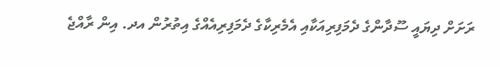ރަށަށް ދިޔައީ ސޫދާންގެ ދެމަފިރިއަކާއި އެމެރިކާގެ ދެމަފިރިއެއްގެ އިތުރުން އދ. އިން ރާއްޖެ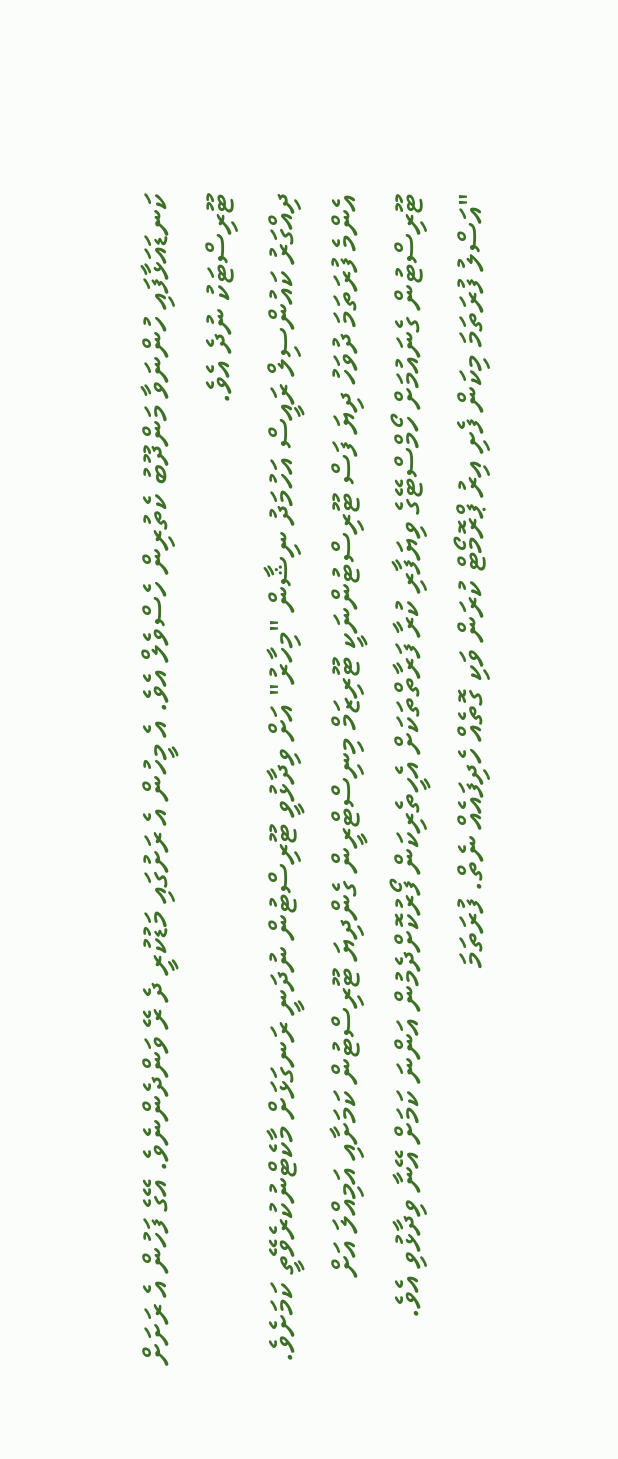ކަނޑައަޅާފައި ހުންނަވާ މަންދޫބު ކެތުރިން ހެސްވެލް އެވެ. އެ މީހުން އެ ރަށުގައި މަޑުކުރީ ދެ ރޭ ވަންދެންނެވެ. އޭގެ ފަހުން އެ ރަށަށް ޓޫރިސްޓަކު ނުދެ އެވެ.
ދިއްގަރު ކައުންސިލް ރައީސް އަހުމަދު ނިޝާން "މިހާރު" އަށް ވިދާޅުވީ ޓޫރިސްޓުން ނުދަނީ ރަނގަޅަށް މާކެޓްނުކުރެވޭތީ ކަމަށެވެ. އެންމެ ފުރަތަމަ ދުވަހު ދިޔަ ފަސް ޓޫރިސްޓުންނަކީ ޓޫރިޒަމް މިނިސްޓްރީން ގެންދިޔަ ޓޫރިސްޓުން ކަމަށާއި އަމިއްލަ އަށް ޓޫރިސްޓުން ގެނައުމަށް ހޯމްސްޓޭގެ ވިޔަފާރި ކުރާ ފަރާތްތަކަށް އެހީތެރިކަން ފޯރުކޮށްދެމުން އަންނަ ކަމަށް އޭނާ ވިދާޅުވި އެވެ.
"އަސްލު ފުރަތަމަ މިކަން ފެށި އިރު ޕްރޮމޯޓް ކުރަން ވަކި ގޮތެއް ހެދިފައެއް ނެތް. ފުރަތަމަ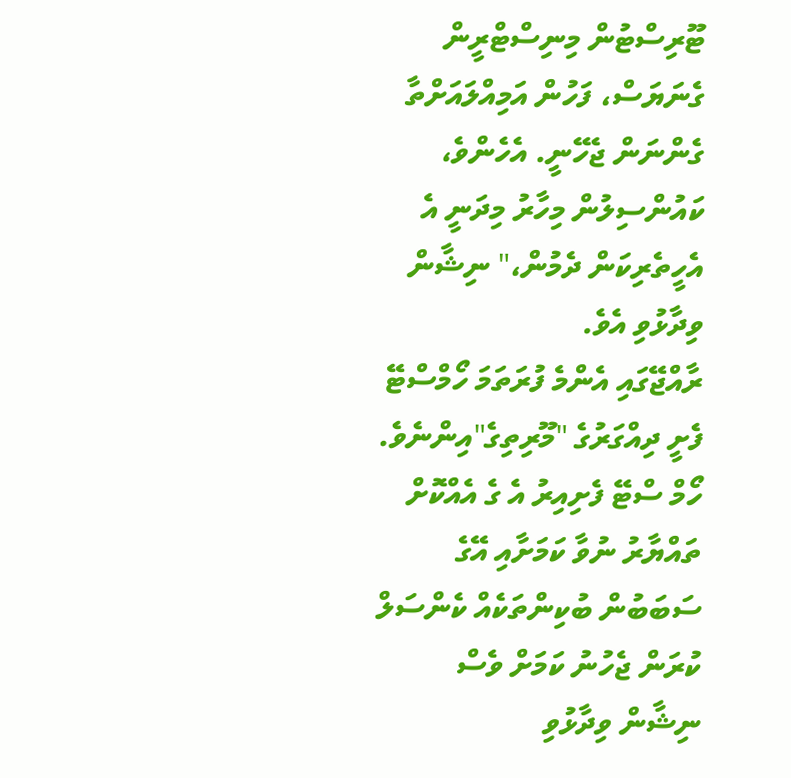ޓޫރިސްޓުން މިނިސްޓްރީން ގެނަޔަސް، ފަހުން އަމިއްލައަށްތާ ގެންނަން ޖެހޭނީ. އެހެންވެ، ކައުންސިލުން މިހާރު މިދަނީ އެ އެހީތެރިކަން ދެމުން،" ނިޝާން ވިދާޅުވި އެވެ.
ރާއްޖޭގައި އެންމެ ފުރަތަމަ ހޯމްސްޓޭ ފެށީ ދިއްގަރުގެ "މޫރިތިގެ"އިންނެވެ. ހޯމް ސްޓޭ ފެށިއިރު އެ ގެ އެއްކޮށް ތައްޔާރު ނުވާ ކަމަށާއި އޭގެ ސަބަބުން ބުކިންތަކެއް ކެންސަލް ކުރަން ޖެހުނު ކަމަށް ވެސް ނިޝާން ވިދާޅުވި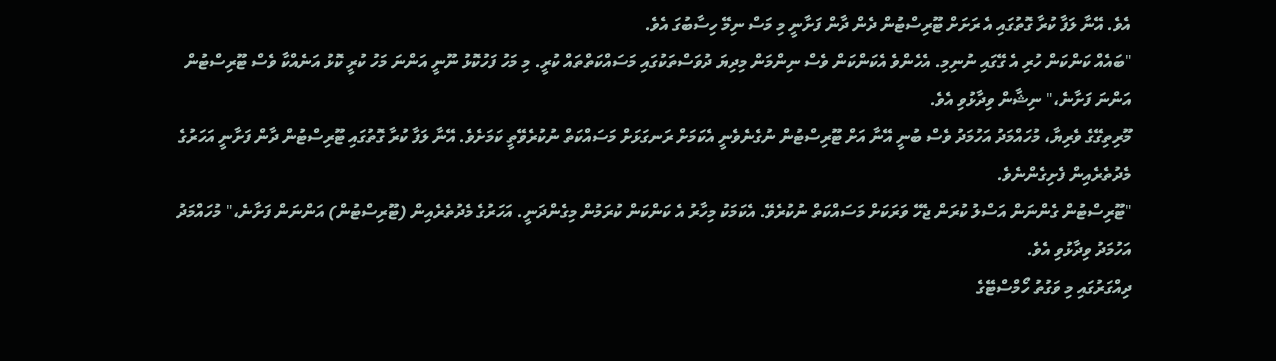އެވެ. އޭނާ ލަފާ ކުރާ ގޮތުގައި އެ ރަށަށް ޓޫރިސްޓުން ދެން ދާން ފަށާނީ މި މަސް ނިމޭ ހިސާބުގަ އެވެ.
"ބައެއް ކަންކަން ހުރި އެ ގޭގައި ނުނިމި. އެހެންވެ އެކަންކަން ވެސް ނިންމަން މިދިޔަ ދުވަސްތަކުގައި މަސައްކަތްތައް ކުރީ. މި މަހު ފަހުކޮޅު ނޫނީ އަންނަ މަހު ކުރީ ކޮޅު އަނެއްކާ ވެސް ޓޫރިސްޓުން އަންނަ ފަށާނެ،" ނިޝާން ވިދާޅުވި އެވެ.
މޫރިތިގޭގެ ވެރިޔާ، މުހައްމަދު އަހުމަދު ވެސް ބުނީ އޭނާ އަށް ޓޫރިސްޓުން ނުގެނެވެނީ އެކަމަށް ރަނގަޅަށް މަސައްކަތް ނުކުރެވޭތީ ކަމަށެވެ. އޭނާ ލަފާ ކުރާ ގޮތުގައި ޓޫރިސްޓުން ދާން ފަށާނީ އަހަރުގެ މެދުތެރެއިން ފެށިގެންނެވެ.
"ޓޫރިސްޓުން ގެންނަން އަސްލު ކުރަން ޖެހޭ ވަރަކަށް މަސައްކަތް ނުކުރެވޭ. އެކަމަކު މިހާރު އެ ކަންކަން ކުރަމުން މިގެންދަނީ. އަހަރުގެ މެދުތެރެއިން (ޓޫރިސްޓުން) އަންނަން ފަށާނެ،" މުހައްމަދު އަހުމަދު ވިދާޅުވި އެވެ.
ދިއްގަރުގައި މި ވަގުތު ހޯމްސްޓޭގެ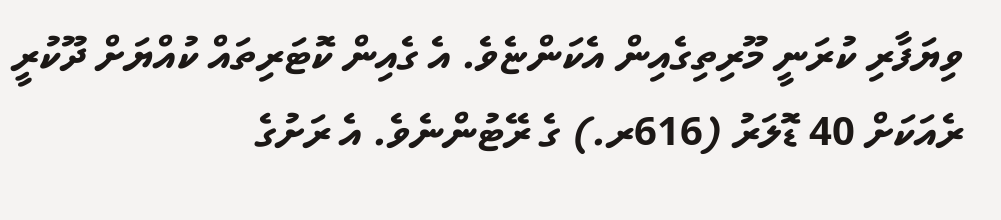ވިޔަފާރި ކުރަނީ މޫރިތިގެއިން އެކަންޏެވެ. އެ ގެއިން ކޮޓަރިތައް ކުއްޔަށް ދޫކުރީ ރެއަކަށް 40 ޑޮލަރު (616ރ.) ގެ ރޭޓުންނެވެ. އެ ރަށުގެ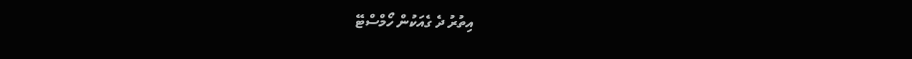އިތުރު ދެ ގެއަކުން ހޯމްސްޓޭ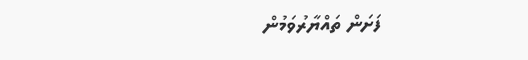ފަށަން ތައްޔާރުވަމުން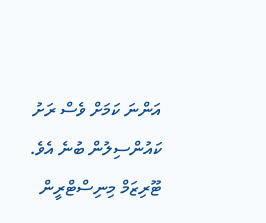އަންނަ ކަމަށް ވެސް ރަށު ކައުންސިލުން ބުނެ އެވެ.
ޓޫރިޒަމް މިނިސްޓްރީން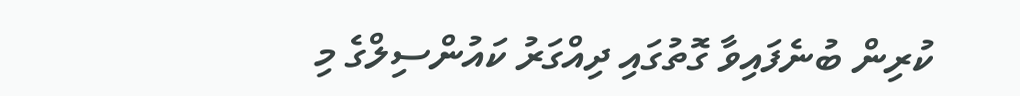ކުރިން ބުނެފައިވާ ގޮތުގައި ދިއްގަރު ކައުންސިލްގެ މި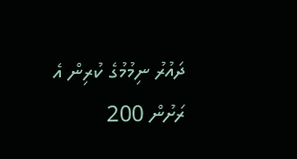ދައުރު ނިމުމުގެ ކުރިން އެ ރަށުން 200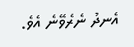އެނދު ނެރެވޭނެ އެވެ.